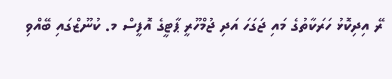ރޭ އިދިކޮޅު ހަރަކާތުގެ މައި ޖަގަހަ އަދި ޖުމްހޫރީ ޕާޓީގެ އޮފީސް މ. ކުނޫޒްގައި ބޭއްވި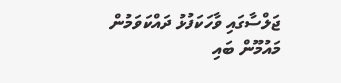ޖަލްސާގައި ވާހަކަފުޅު ދައްކަވަމުން މައުމޫން ބައި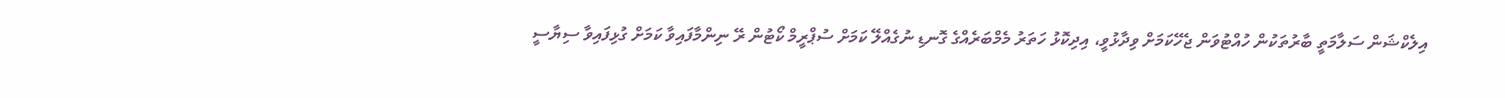އިލެކްޝަން ސަލާމަތީ ބާރުތަކުން ހުއްޓުވަން ޖެހޭކަމަށް ވިދާޅުވީ، އިދިކޮޅު ހަތަރު މެމްބަރެއްގެ ގޮނޑި ނުގެއްލޭ ކަމަށް ސުޕްރީމް ކޯޓުން ރޭ ނިންމާފައިވާ ކަމަށް ގުޅިފައިވާ ސިޔާސީ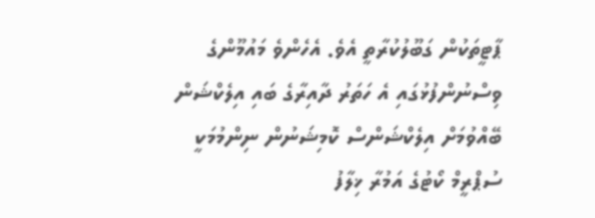ޕާޓީތަކުން ގަބޫލުކުރާތީ އެވެ. އެހެންވެ މައުމޫންގެ ވިސްނުންފުޅުގައި އެ ހަތަރު ދާއިރާގެ ބައި އިލެކްޝަން ބޭއްވުމަށް އިލެކްޝަންސް ކޮމިޝަނުން ނިންމުމަކީ ސުޕްރީމް ކޯޓުގެ އަމުރާ ޚިލާފު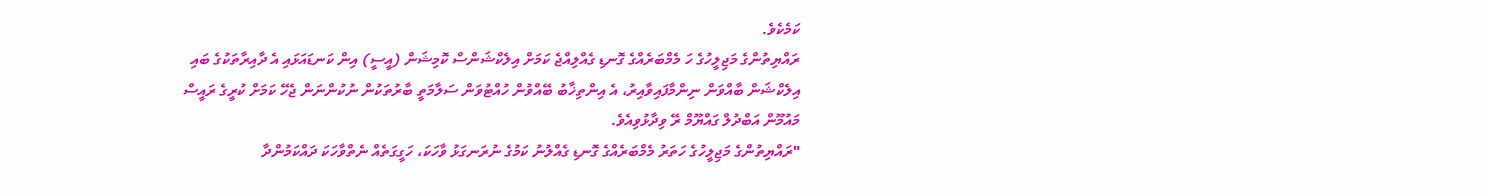ކަމެކެވެ.
ރައްޔިތުންގެ މަޖިލީހުގެ ހަ މެމްބަރެއްގެ ގޮނޑި ގެއްލިއްޖެ ކަމަށް އިލެކްޝަންސް ކޮމިޝަން (އީސީ) އިން ކަނޑައަޅައި އެ ދާއިރާތަކުގެ ބައި އިލެކްޝަން ބާއްވަން ނިންމާފައިވާއިރު، އެ އިންތިޚާބު ބޭއްވުން ހުއްޓުވަން ސަލާމަތީ ބާރުތަކުން ނުކުންނަން ޖެހޭ ކަމަށް ކުރީގެ ރައީސް މައުމޫން އަބްދުލް ގައްޔޫމް ރޭ ވިދާޅުވިއެވެ.
"ރައްޔިތުންގެ މަޖިލީހުގެ ހަތަރު މެމްބަރެއްގެ ގޮނޑި ގެއްލުނު ކަމުގެ ނުރަނގަޅު ވާހަކަ، ހަގީގަތެއް ނެތްވާހަކަ ދައްކަމުންދާ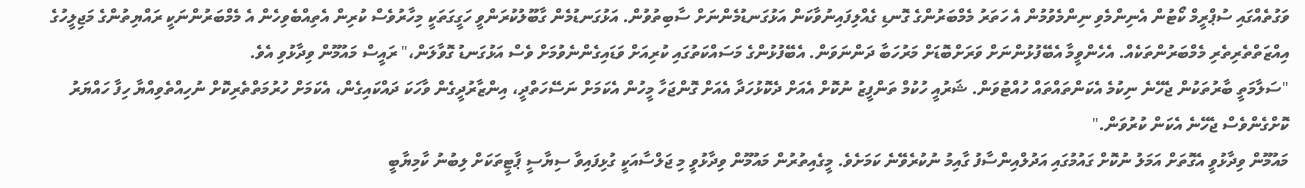ވަގުތެއްގައި ސުޕްރީމް ކޯޓުން އެނިންމެވި ނިންމެވުމުން އެ ހަތަރު މެމްބަރުންގެ ގޮނޑި ގެއްލިފައިނުވާކަން އަޅުގަނޑުމެންނަށް ސާބިތުވުން. އަޅުގަނޑުމެން ގާބޫލުކުރަންވީ ހަގީގަތަކީ މިހާރުވެސް ކުރިން އެތިއްބެވިހެން އެ މެމްބަރުންނަކީ ރައްޔިތުންގެ މަޖިލީހުގެ އިއްޒަތްތެރިތެރި މެމްބަރުންތަކެއް. އެހެންވީމާ އެބޭފުޅުންނަށް ވަރަށްބޮޑަށް މަރުހަބާ ދަންނަވަން. އެބޭފުޅުންގެ މަސައްކަތުގައި ކުރިއަށް ވަޑައިގެންނެވުމަށް ވެސް އަޅުގަނޑު ގޮވާލަން،" ރައީސް މައުމޫން ވިދާޅުވި އެވެ.
"ސަލާމަތީ ބާރުތަކުން ޖެހޭނެ ނިކުމެ އެކަންތައްތައް ހުއްޓުވަން. ޝަރުއީ ހުކުމް ތަންފީޒު ނުކޮށް އެއަށް ދެކޮޅުހަދާ އެއަށް ގޮންޖަހާ މީހުން އެކަމަށް ނަސޭހަތްދީ، އިންޒާރުދީގެން ވާހަކަ ދައްކައިގެން، އެކަމަށް ހުރުމަތްތެރިކޮށް ނުހިއްތެވިއްޔާ ހިފާ ހައްޔަރު ކޮށްގެންވެސް ޖެހޭނެ އެކަން ކުރުވަން."
މައުމޫން ވިދާޅުވީ އެގޮތަށް އަމަލު ނުކޮށް ގައުމުގައި އަދުލްއިންސާފު ގާއިމު ނުކުރެވޭނެ ކަމަށެވެ. މީގެއިތުރުން މައުމޫން ވިދާޅުވީ މި ޖަލްސާއަކީ ގުޅިފައިވާ ސިޔާސީ ޕާޓީތަކަށް ލިބުނު ކާމިޔާބީ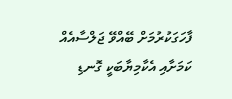ފާހަގަކުރުމަށް ބޭއްވޭ ޖަލްސާއެއް ކަމަށާއި އެކާމިޔާބަކީ ގޮނޑި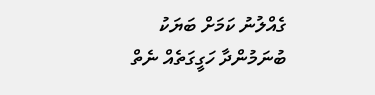ގެއްލުނު ކަމަށް ބަޔަކު ބުނަމުންދާ ހަގީގަތެއް ނެތް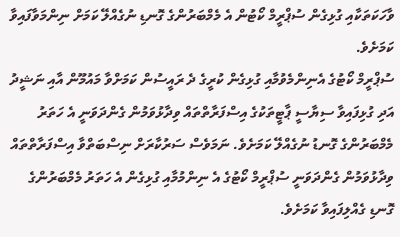ވާހަކަތަކާއި ގުޅިގެން ސުޕްރީމް ކޯޓުން އެ މެމްބަރުންގެ ގޮނޑި ނުގެއްލޭ ކަމަށް ނިންމަވާފައިވާ ކަމަށެވެ.
ސުޕްރީމް ކޯޓުގެ އެނިންމެވުމާއި ގުޅިގެން ކުރީގެ ދެ ރައީސުން ކަމަށްވާ މައުމޫން އާއި ނަޝީދު އަދި ގުޅިފައިވާ ސިޔާސީ ޕާޓީތަކުގެ އިސްފަރާތްތައް ވިދާޅުވަމުން ގެންދަވަނީ އެ ހަތަރު މެމްބަރުންގެ ގޮނޑު ނުގެއްލޭ ކަމަށެވެ. ނަމަވެސް ސަރުކާރަށް ނިސްބަތްވާ އިސްފަރާތްތައް ވިދާޅުވަމުން ގެންދަވަނީ ސުޕްރީމް ކޯޓުގެ އެ ނިންމުމާއި ގުޅިގެން އެ ހަތަރު މެމްބަރުންގެ ގޮނޑި ގެއްލިފައިވާ ކަމަށެވެ.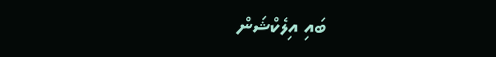ބައި އިލެކްޝަން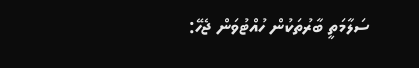ސަލާމަތީ ބާރުތަކުން ހުއްޓުވަން ޖެހޭ: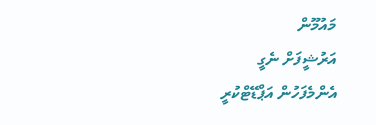މައުމޫން
އަރުޝީފަށް ނެގީ
އެންމެފަހުން އަޕްޑޭޓްކުރީ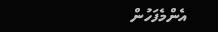އެންމެފަހުން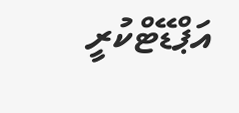އަޕްޑޭޓްކުރީ